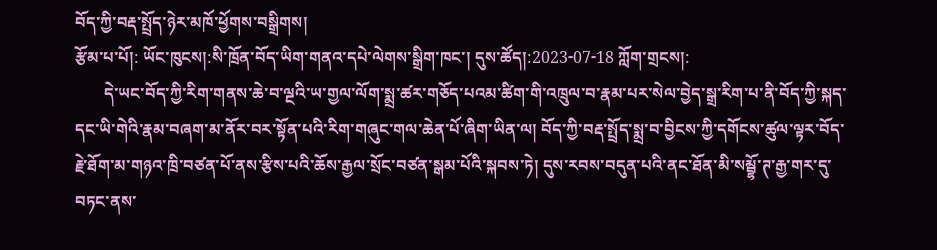བོད་ཀྱི་བརྡ་སྤྲོད་ཉེར་མཁོ་ཕྱོགས་བསྒྲིགས།
རྩོམ་པ་པོ།: ཡོང་ཁུངས།:སི་ཁྲོན་བོད་ཡིག་གནའ་དཔེ་ལེགས་སྒྲིག་ཁང་། དུས་ཚོད།:2023-07-18 ཀློག་གྲངས།:
       དེ་ཡང་བོད་ཀྱི་རིག་གནས་ཆེ་བ་ལྔའི་ཡ་གྱལ་ལོག་སྨྲ་ཚར་གཅོད་པའམ་ཚིག་གི་འཁྲུལ་བ་རྣམ་པར་སེལ་བྱེད་སྒྲ་རིག་པ་ནི་བོད་ཀྱི་སྐད་དང་ཡི་གེའི་རྣམ་བཞག་མ་ནོར་བར་སྟོན་པའི་རིག་གཞུང་གལ་ཆེན་པོ་ཞིག་ཡིན་ལ། བོད་ཀྱི་བརྡ་སྤྲོད་སྨྲ་བ་བྱིངས་ཀྱི་དགོངས་ཚུལ་ལྟར་བོད་རྗེ་ཐོག་མ་གཉའ་ཁྲི་བཙན་པོ་ནས་རྩིས་པའི་ཆོས་རྒྱལ་སྲོང་བཙན་སྒམ་པོའི་སྐབས་ཏེ། དུས་རབས་བདུན་པའི་ནང་ཐོན་མི་སམྦྷོ་ཊ་རྒྱ་གར་དུ་བཏང་ནས་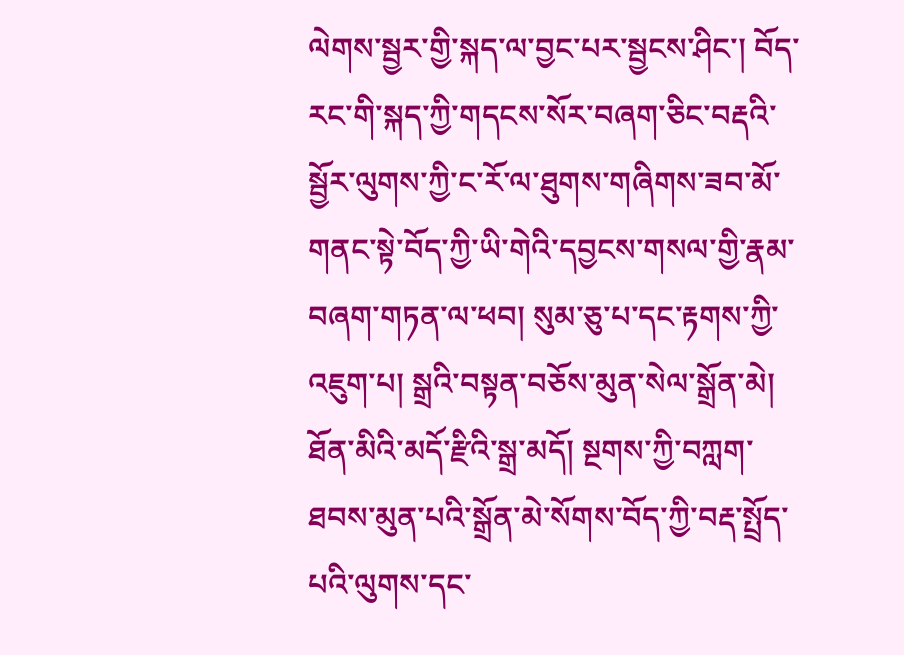ལེགས་སྦྱར་གྱི་སྐད་ལ་བྱང་པར་སྦྱངས་ཤིང་། བོད་རང་གི་སྐད་ཀྱི་གདངས་སོར་བཞག་ཅིང་བརྡའི་སྦྱོར་ལུགས་ཀྱི་ང་རོ་ལ་ཐུགས་གཞིགས་ཟབ་མོ་གནང་སྟེ་བོད་ཀྱི་ཡི་གེའི་དབྱངས་གསལ་གྱི་རྣམ་བཞག་གཏན་ལ་ཕབ། སུམ་ཅུ་པ་དང་རྟགས་ཀྱི་འཇུག་པ། སྒྲའི་བསྟན་བཅོས་མུན་སེལ་སྒྲོན་མེ། ཐོན་མིའི་མདོ་རྫིའི་སྒྲ་མདོ། སྔགས་ཀྱི་བཀླག་ཐབས་མུན་པའི་སྒྲོན་མེ་སོགས་བོད་ཀྱི་བརྡ་སྤྲོད་པའི་ལུགས་དང་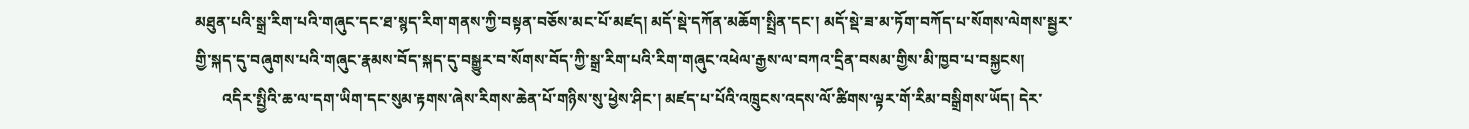མཐུན་པའི་སྒྲ་རིག་པའི་གཞུང་དང་ཐ་སྙད་རིག་གནས་ཀྱི་བསྟན་བཅོས་མང་པོ་མཛད། མདོ་སྡེ་དཀོན་མཆོག་སྤྲིན་དང་། མདོ་སྡེ་ཟ་མ་ཏོག་བཀོད་པ་སོགས་ལེགས་སྦྱར་གྱི་སྐད་དུ་བཞུགས་པའི་གཞུང་རྣམས་བོད་སྐད་དུ་བསྒྱུར་བ་སོགས་བོད་ཀྱི་སྒྲ་རིག་པའི་རིག་གཞུང་འཕེལ་རྒྱས་ལ་བཀའ་དྲིན་བསམ་གྱིས་མི་ཁྱབ་པ་བསྐྱངས།
       འདིར་སྤྱིའི་ཆ་ལ་དག་ཡིག་དང་སུམ་རྟགས་ཞེས་རིགས་ཆེན་པོ་གཉིས་སུ་ཕྱེས་ཤིང་། མཛད་པ་པོའི་འཁྲུངས་འདས་ལོ་ཚིགས་ལྟར་གོ་རིམ་བསྒྲིགས་ཡོད། དེར་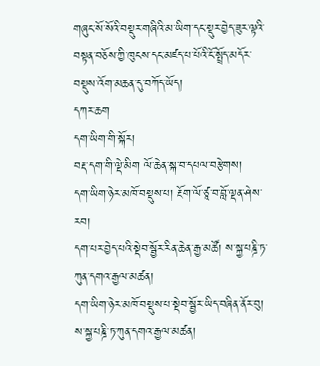གཞུང་སོ་སོའི་བསྡུར་གཞིའི་མ་ཡིག་དང་སྡུར་བྱེད་ཟུར་ལྟའི་བསྟན་བཅོས་ཀྱི་ཁུངས་དང་མཛད་པ་པོའི་ངོ་སྤྲོད་མདོར་བསྡུས་འོག་མཆན་དུ་བཀོད་ཡོད།
དཀར་ཆག
དག་ཡིག་གི་སྐོར།
བརྡ་དག་གི་ལྡེ་མིག ལོ་ཆེན་སྐ་བ་དཔལ་བརྩེགས།
དག་ཡིག་ཉེར་མཁོ་བསྡུས་པ། རྔོག་ལོ་ཙཱ་བ་བློ་ལྡན་ཤེས་རབ།
དག་པར་བྱེད་པའི་སྡེབ་སྦྱོར་རིན་ཆེན་རྒྱ་མཚོ། ས་སྐྱ་པཎྜི་ཏ་ཀུན་དགའ་རྒྱལ་མཚན།
དག་ཡིག་ཉེར་མཁོ་བསྡུས་པ་སྡེབ་སྦྱོར་ཡིད་བཞིན་ནོར་བུ། ས་སྐྱ་པཎྜི་ཏ་ཀུན་དགའ་རྒྱལ་མཚན།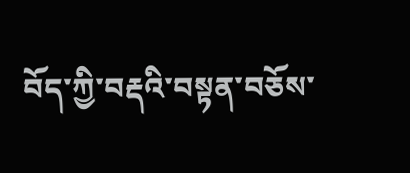བོད་ཀྱི་བརྡའི་བསྟན་བཅོས་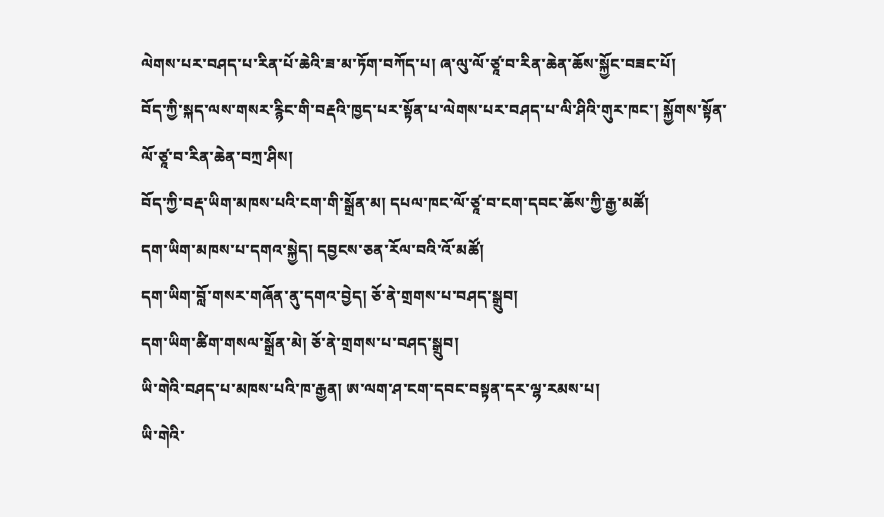ལེགས་པར་བཤད་པ་རིན་པོ་ཆེའི་ཟ་མ་ཏོག་བཀོད་པ། ཞ་ལུ་ལོ་ཙཱ་བ་རིན་ཆེན་ཆོས་སྐྱོང་བཟང་པོ།
བོད་ཀྱི་སྐད་ལས་གསར་རྙིང་གི་བརྡའི་ཁྱད་པར་སྟོན་པ་ལེགས་པར་བཤད་པ་ལི་ཤིའི་གུར་ཁང་། སྐྱོགས་སྟོན་ལོ་ཙཱ་བ་རིན་ཆེན་བཀྲ་ཤིས།
བོད་ཀྱི་བརྡ་ཡིག་མཁས་པའི་ངག་གི་སྒྲོན་མ། དཔལ་ཁང་ལོ་ཙཱ་བ་ངག་དབང་ཆོས་ཀྱི་རྒྱ་མཚོ།
དག་ཡིག་མཁས་པ་དགའ་སྐྱེད། དབྱངས་ཅན་རོལ་བའི་འོ་མཚོ།
དག་ཡིག་བློ་གསར་གཞོན་ནུ་དགའ་བྱེད། ཅོ་ནེ་གྲགས་པ་བཤད་སྒྲུབ།
དག་ཡིག་ཚིག་གསལ་སྒྲོན་མེ། ཅོ་ནེ་གྲགས་པ་བཤད་སྒྲུབ།
ཡི་གེའི་བཤད་པ་མཁས་པའི་ཁ་རྒྱན། ཨ་ལག་ཤ་ངག་དབང་བསྟན་དར་ལྷ་རམས་པ།
ཡི་གེའི་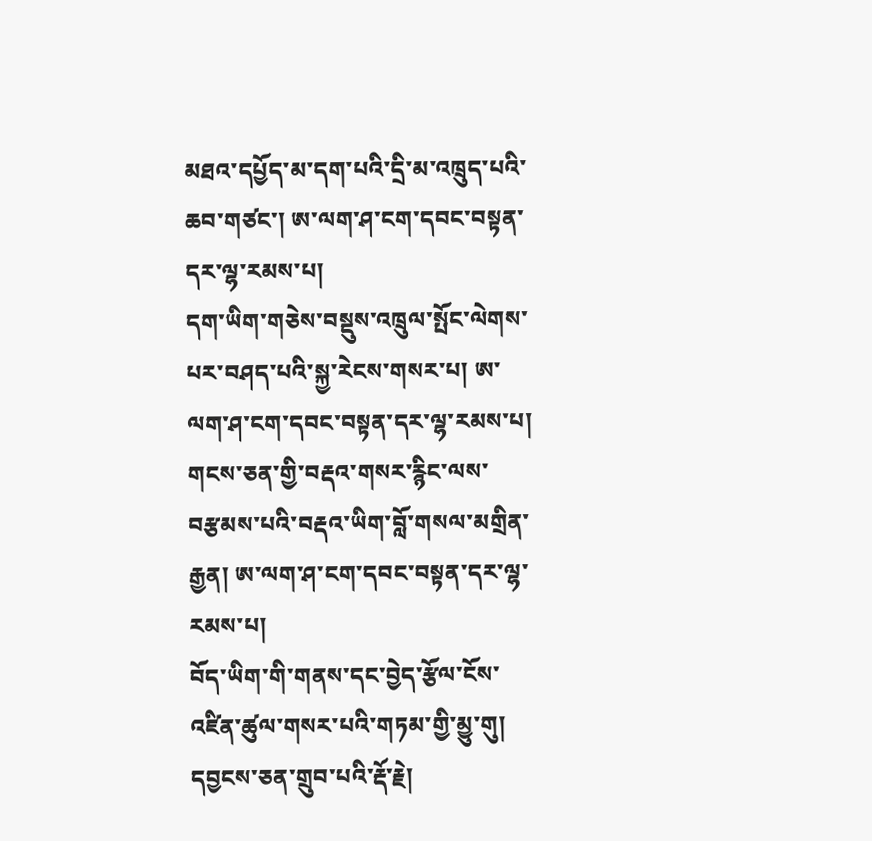མཐའ་དཔྱོད་མ་དག་པའི་དྲི་མ་འཁྲུད་པའི་ཆབ་གཙང་། ཨ་ལག་ཤ་ངག་དབང་བསྟན་དར་ལྷ་རམས་པ།
དག་ཡིག་གཅེས་བསྡུས་འཁྲུལ་སྤོང་ལེགས་པར་བཤད་པའི་སྐྱ་རེངས་གསར་པ། ཨ་ལག་ཤ་ངག་དབང་བསྟན་དར་ལྷ་རམས་པ།
གངས་ཅན་གྱི་བརྡའ་གསར་རྙིང་ལས་བརྩམས་པའི་བརྡའ་ཡིག་བློ་གསལ་མགྲིན་རྒྱན། ཨ་ལག་ཤ་ངག་དབང་བསྟན་དར་ལྷ་རམས་པ།
བོད་ཡིག་གི་གནས་དང་བྱེད་རྩོལ་ངོས་འཛིན་ཚུལ་གསར་པའི་གཏམ་གྱི་མྱུ་གུ། དབྱངས་ཅན་གྲུབ་པའི་རྡོ་རྗེ།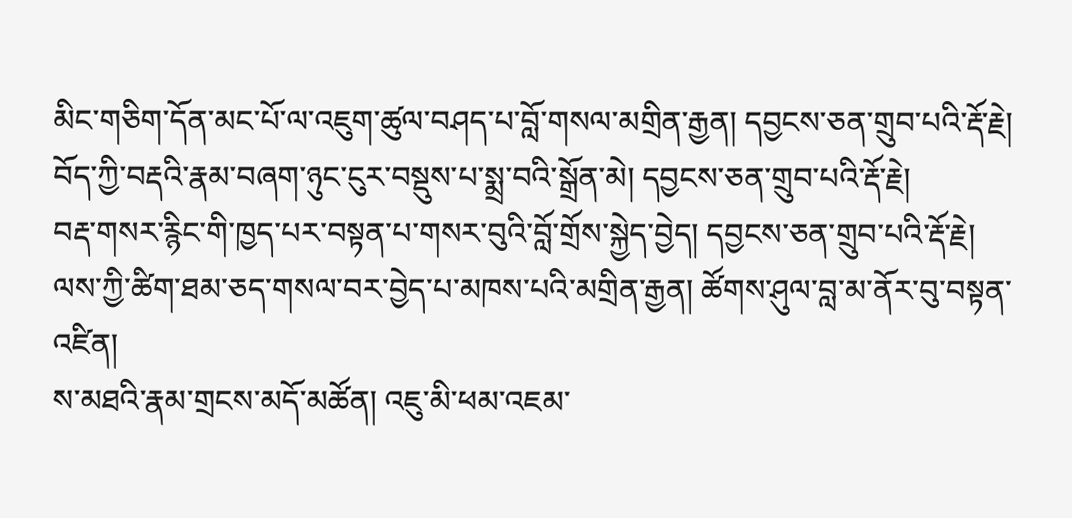མིང་གཅིག་དོན་མང་པོ་ལ་འཇུག་ཚུལ་བཤད་པ་བློ་གསལ་མགྲིན་རྒྱན། དབྱངས་ཅན་གྲུབ་པའི་རྡོ་རྗེ།
བོད་ཀྱི་བརྡའི་རྣམ་བཞག་ཉུང་ངུར་བསྡུས་པ་སྨྲ་བའི་སྒྲོན་མེ། དབྱངས་ཅན་གྲུབ་པའི་རྡོ་རྗེ།
བརྡ་གསར་རྙིང་གི་ཁྱད་པར་བསྟན་པ་གསར་བུའི་བློ་གྲོས་སྐྱེད་བྱེད། དབྱངས་ཅན་གྲུབ་པའི་རྡོ་རྗེ།
ལས་ཀྱི་ཚིག་ཐམ་ཅད་གསལ་བར་བྱེད་པ་མཁས་པའི་མགྲིན་རྒྱན། ཚོགས་ཤུལ་བླ་མ་ནོར་བུ་བསྟན་འཛིན།
ས་མཐའི་རྣམ་གྲངས་མདོ་མཚོན། འཇུ་མི་ཕམ་འཇམ་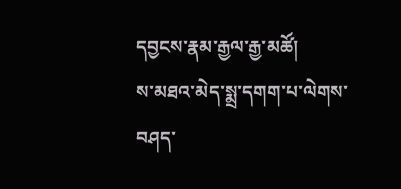དབྱངས་རྣམ་རྒྱལ་རྒྱ་མཚོ།
ས་མཐའ་མེད་སྨྲ་དགག་པ་ལེགས་བཤད་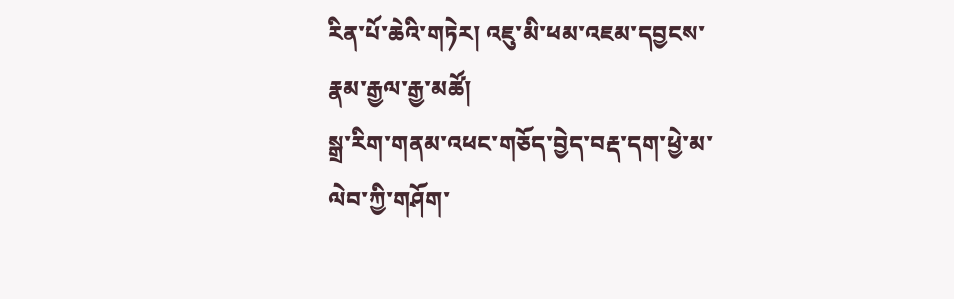རིན་པོ་ཆེའི་གཏེར། འཇུ་མི་ཕམ་འཇམ་དབྱངས་རྣམ་རྒྱལ་རྒྱ་མཚོ།
སྒྲ་རིག་གནམ་འཕང་གཅོད་བྱེད་བརྡ་དག་ཕྱེ་མ་ལེབ་ཀྱི་གཤོག་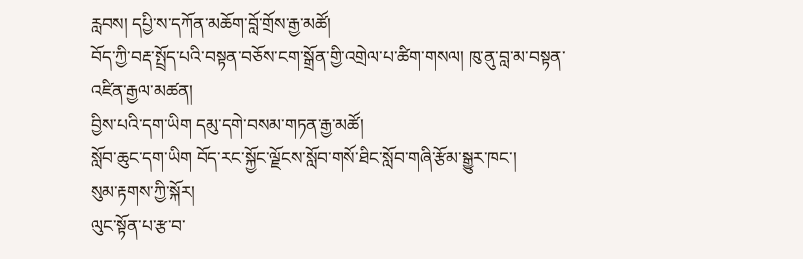རླབས། དཔྱི་ས་དཀོན་མཆོག་བློ་གྲོས་རྒྱ་མཚོ།
བོད་ཀྱི་བརྡ་སྤྲོད་པའི་བསྟན་བཅོས་ངག་སྒྲོན་གྱི་འགྲེལ་པ་ཚིག་གསལ། ཁུ་ནུ་བླ་མ་བསྟན་འཛིན་རྒྱལ་མཚན།
བྱིས་པའི་དག་ཡིག དམུ་དགེ་བསམ་གཏན་རྒྱ་མཚོ།
སློབ་ཆུང་དག་ཡིག བོད་རང་སྐྱོང་ལྗོངས་སློབ་གསོ་ཐིང་སློབ་གཞི་རྩོམ་སྒྱུར་ཁང་།
སུམ་རྟགས་ཀྱི་སྐོར།
ལུང་སྟོན་པ་རྩ་བ་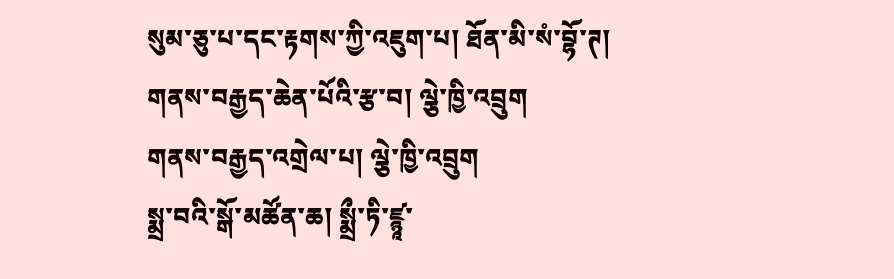སུམ་ཅུ་པ་དང་རྟགས་ཀྱི་འཇུག་པ། ཐོན་མི་སཾ་བྷོ་ཊ།
གནས་བརྒྱད་ཆེན་པོའི་རྩ་བ། ལྕེ་ཁྱི་འབྲུག
གནས་བརྒྱད་འགྲེལ་པ། ལྕེ་ཁྱི་འབྲུག
སྨྲ་བའི་སྒོ་མཚོན་ཆ། སྨྲྀ་ཏི་ཛྙཱ་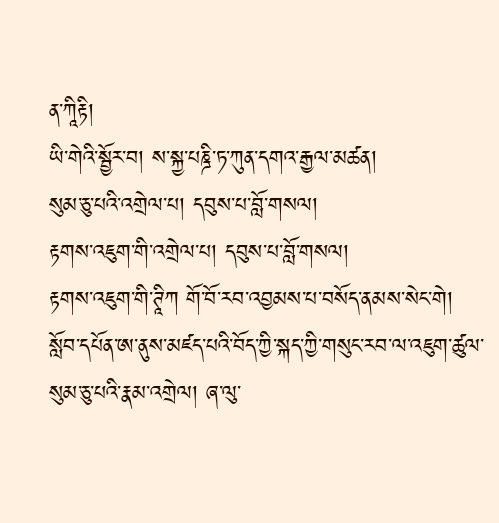ན་ཀཱིརྟི།
ཡི་གེའི་སྦྱོར་བ། ས་སྐྱ་པཎྜི་ཏ་ཀུན་དགའ་རྒྱལ་མཚན།
སུམ་ཅུ་པའི་འགྲེལ་པ། དབུས་པ་བློ་གསལ།
རྟགས་འཇུག་གི་འགྲེལ་པ། དབུས་པ་བློ་གསལ།
རྟགས་འཇུག་གི་ཊཱིཀ གོ་བོ་རབ་འབྱམས་པ་བསོད་ནམས་སེང་གེ།
སློབ་དཔོན་ཨ་ནུས་མཛད་པའི་བོད་ཀྱི་སྐད་ཀྱི་གསུང་རབ་ལ་འཇུག་ཚུལ་སུམ་ཅུ་པའི་རྣམ་འགྲེལ། ཞ་ལུ་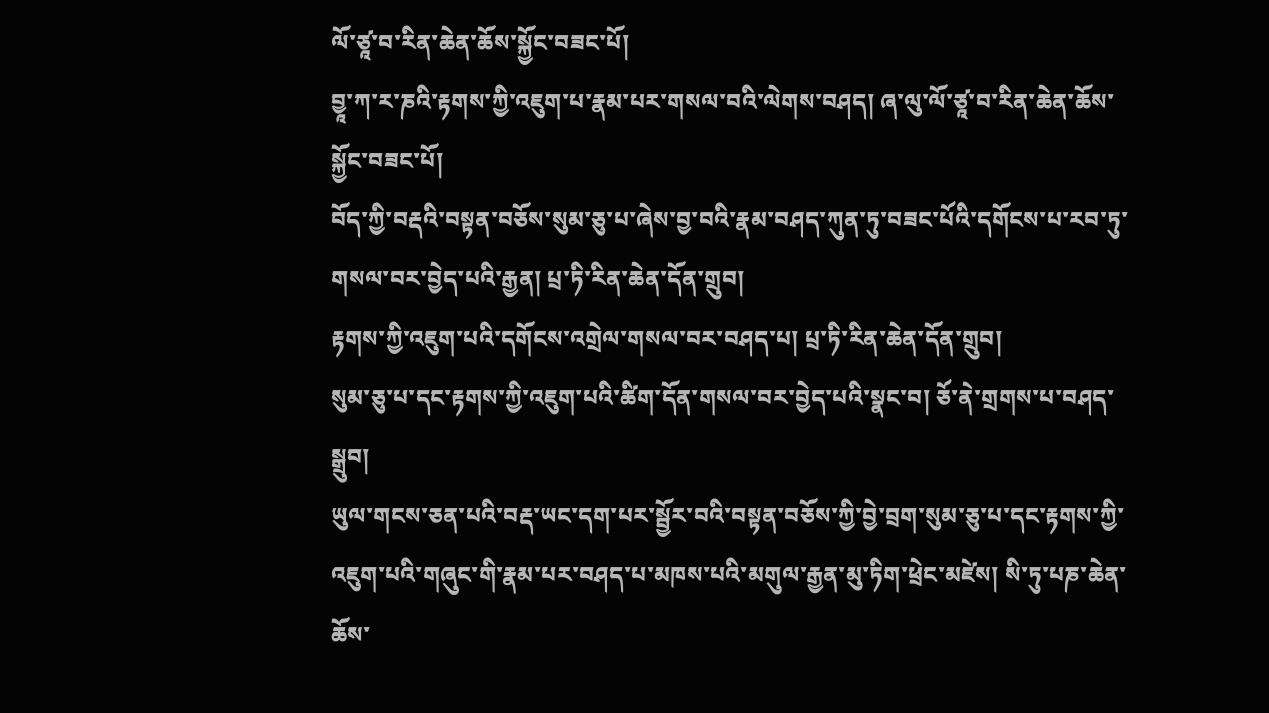ལོ་ཙཱ་བ་རིན་ཆེན་ཆོས་སྐྱོང་བཟང་པོ།
བྱཱ་ཀ་ར་ཎའི་རྟགས་ཀྱི་འཇུག་པ་རྣམ་པར་གསལ་བའི་ལེགས་བཤད། ཞ་ལུ་ལོ་ཙཱ་བ་རིན་ཆེན་ཆོས་སྐྱོང་བཟང་པོ།
བོད་ཀྱི་བརྡའི་བསྟན་བཅོས་སུམ་ཅུ་པ་ཞེས་བྱ་བའི་རྣམ་བཤད་ཀུན་ཏུ་བཟང་པོའི་དགོངས་པ་རབ་ཏུ་གསལ་བར་བྱེད་པའི་རྒྱན། པྲ་ཏི་རིན་ཆེན་དོན་གྲུབ།
རྟགས་ཀྱི་འཇུག་པའི་དགོངས་འགྲེལ་གསལ་བར་བཤད་པ། པྲ་ཏི་རིན་ཆེན་དོན་གྲུབ།
སུམ་ཅུ་པ་དང་རྟགས་ཀྱི་འཇུག་པའི་ཚིག་དོན་གསལ་བར་བྱེད་པའི་སྣང་བ། ཅོ་ནེ་གྲགས་པ་བཤད་སྒྲུབ།
ཡུལ་གངས་ཅན་པའི་བརྡ་ཡང་དག་པར་སྦྱོར་བའི་བསྟན་བཅོས་ཀྱི་བྱེ་བྲག་སུམ་ཅུ་པ་དང་རྟགས་ཀྱི་འཇུག་པའི་གཞུང་གི་རྣམ་པར་བཤད་པ་མཁས་པའི་མགུལ་རྒྱན་མུ་ཏིག་ཕྲེང་མཛེས། སི་ཏུ་པཎ་ཆེན་ཆོས་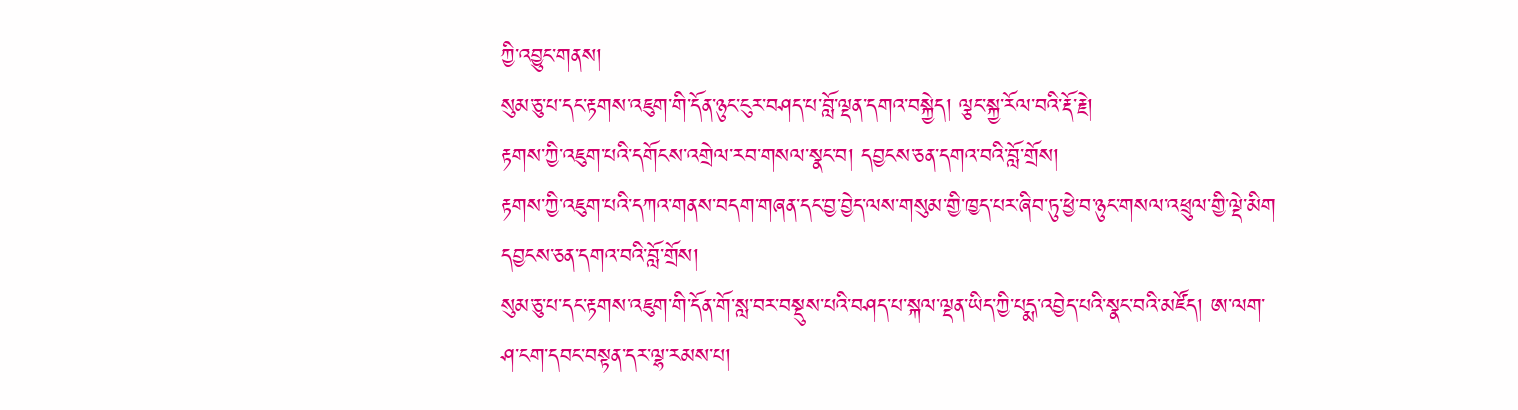ཀྱི་འབྱུང་གནས།
སུམ་ཅུ་པ་དང་རྟགས་འཇུག་གི་དོན་ཉུང་ངུར་བཤད་པ་བློ་ལྡན་དགའ་བསྐྱེད། ལྕང་སྐྱ་རོལ་བའི་རྡོ་རྗེ།
རྟགས་ཀྱི་འཇུག་པའི་དགོངས་འགྲེལ་རབ་གསལ་སྣང་བ། དབྱངས་ཅན་དགའ་བའི་བློ་གྲོས།
རྟགས་ཀྱི་འཇུག་པའི་དཀའ་གནས་བདག་གཞན་དང་བྱ་བྱེད་ལས་གསུམ་གྱི་ཁྱད་པར་ཞིབ་ཏུ་ཕྱེ་བ་ཉུང་གསལ་འཕྲུལ་གྱི་ལྡེ་མིག དབྱངས་ཅན་དགའ་བའི་བློ་གྲོས།
སུམ་ཅུ་པ་དང་རྟགས་འཇུག་གི་དོན་གོ་སླ་བར་བསྡུས་པའི་བཤད་པ་སྐལ་ལྡན་ཡིད་ཀྱི་པདྨ་འབྱེད་པའི་སྣང་བའི་མཛོད། ཨ་ལག་ཤ་ངག་དབང་བསྟན་དར་ལྷ་རམས་པ།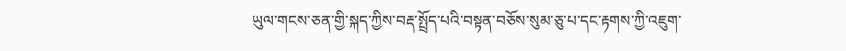ཡུལ་གངས་ཅན་གྱི་སྐད་ཀྱིས་བརྡ་སྤྲོད་པའི་བསྟན་བཅོས་སུམ་ཅུ་པ་དང་རྟགས་ཀྱི་འཇུག་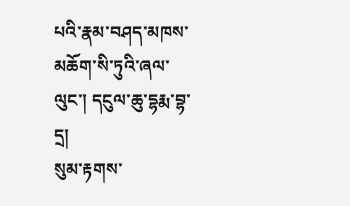པའི་རྣམ་བཤད་མཁས་མཆོག་སི་ཏུའི་ཞལ་ལུང་། དངུལ་ཆུ་དྷརྨ་བྷ་དྲ།
སུམ་རྟགས་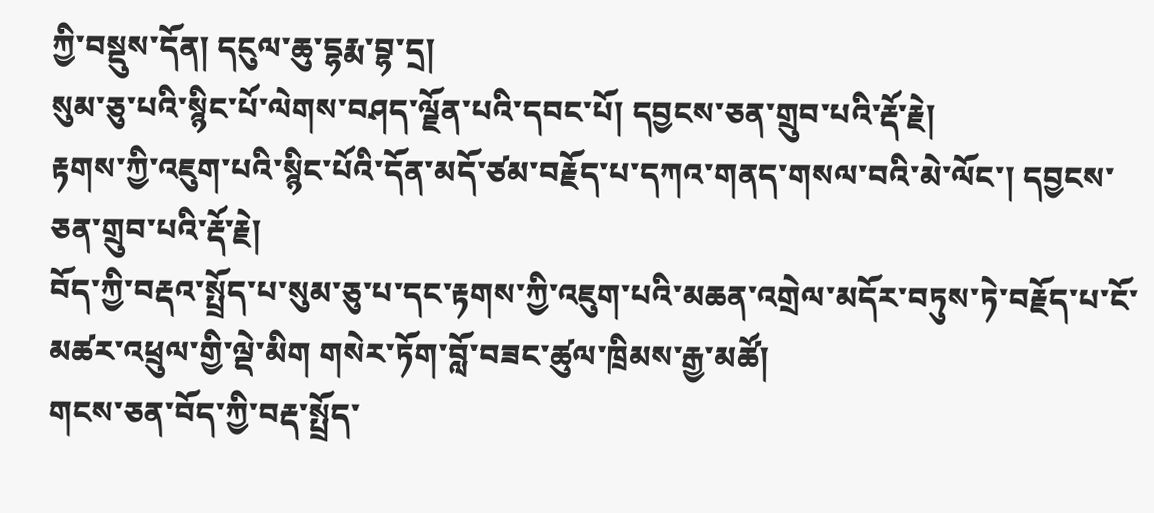ཀྱི་བསྡུས་དོན། དངུལ་ཆུ་དྷརྨ་བྷ་དྲ།
སུམ་ཅུ་པའི་སྙིང་པོ་ལེགས་བཤད་ལྗོན་པའི་དབང་པོ། དབྱངས་ཅན་གྲུབ་པའི་རྡོ་རྗེ།
རྟགས་ཀྱི་འཇུག་པའི་སྙིང་པོའི་དོན་མདོ་ཙམ་བརྗོད་པ་དཀའ་གནད་གསལ་བའི་མེ་ལོང་། དབྱངས་ཅན་གྲུབ་པའི་རྡོ་རྗེ།
བོད་ཀྱི་བརྡའ་སྤྲོད་པ་སུམ་ཅུ་པ་དང་རྟགས་ཀྱི་འཇུག་པའི་མཆན་འགྲེལ་མདོར་བཏུས་ཏེ་བརྗོད་པ་ངོ་མཚར་འཕྲུལ་གྱི་ལྡེ་མིག གསེར་ཏོག་བློ་བཟང་ཚུལ་ཁྲིམས་རྒྱ་མཚོ།
གངས་ཅན་བོད་ཀྱི་བརྡ་སྤྲོད་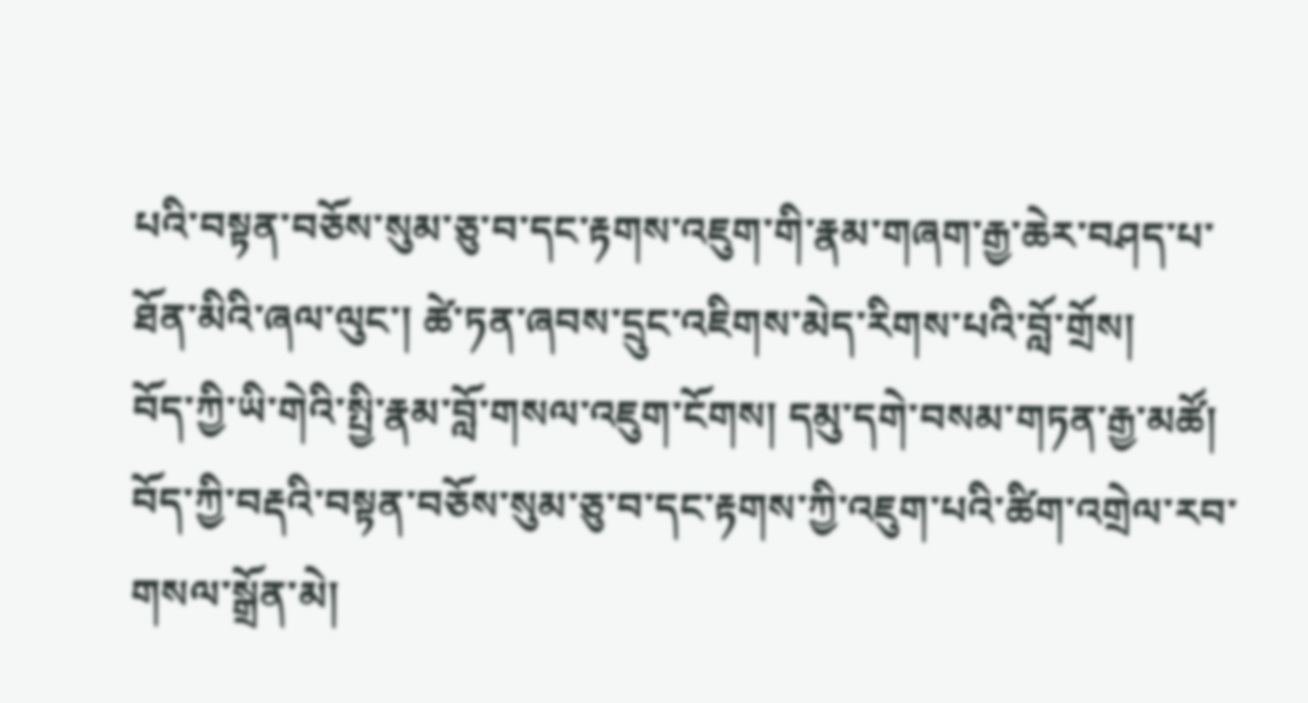པའི་བསྟན་བཅོས་སུམ་ཅུ་བ་དང་རྟགས་འཇུག་གི་རྣམ་གཞག་རྒྱ་ཆེར་བཤད་པ་ཐོན་མིའི་ཞལ་ལུང་། ཚེ་ཏན་ཞབས་དྲུང་འཇིགས་མེད་རིགས་པའི་བློ་གྲོས།
བོད་ཀྱི་ཡི་གེའི་སྤྱི་རྣམ་བློ་གསལ་འཇུག་ངོགས། དམུ་དགེ་བསམ་གཏན་རྒྱ་མཚོ།
བོད་ཀྱི་བརྡའི་བསྟན་བཅོས་སུམ་ཅུ་བ་དང་རྟགས་ཀྱི་འཇུག་པའི་ཚིག་འགྲེལ་རབ་གསལ་སྒྲོན་མེ།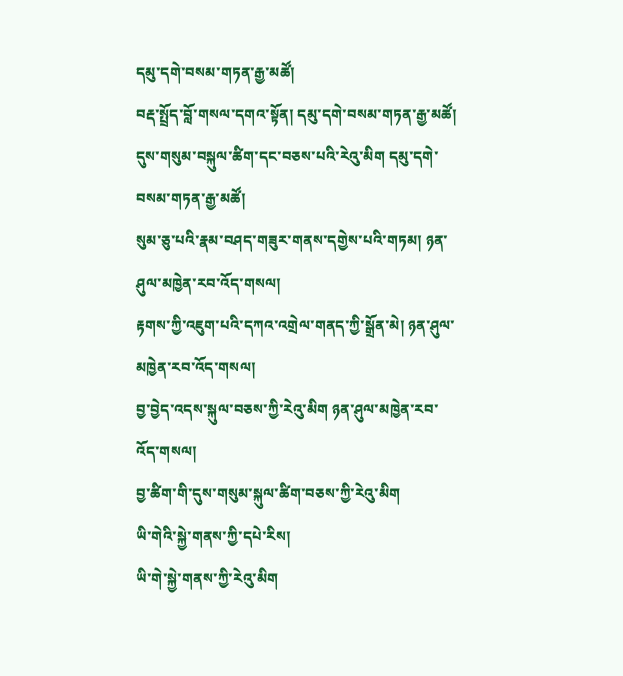དམུ་དགེ་བསམ་གཏན་རྒྱ་མཚོ།
བརྡ་སྤྲོད་བློ་གསལ་དགའ་སྟོན། དམུ་དགེ་བསམ་གཏན་རྒྱ་མཚོ།
དུས་གསུམ་བསྐུལ་ཚིག་དང་བཅས་པའི་རེའུ་མིག དམུ་དགེ་བསམ་གཏན་རྒྱ་མཚོ།
སུམ་ཅུ་པའི་རྣམ་བཤད་གཟུར་གནས་དགྱེས་པའི་གཏམ། ཉན་ཤུལ་མཁྱེན་རབ་འོད་གསལ།
རྟགས་ཀྱི་འཇུག་པའི་དཀའ་འགྲེལ་གནད་ཀྱི་སྒྲོན་མེ། ཉན་ཤུལ་མཁྱེན་རབ་འོད་གསལ།
བྱ་བྱེད་འདས་སྐུལ་བཅས་ཀྱི་རེའུ་མིག ཉན་ཤུལ་མཁྱེན་རབ་འོད་གསལ།
བྱ་ཚིག་གི་དུས་གསུམ་སྐུལ་ཚིག་བཅས་ཀྱི་རེའུ་མིག
ཡི་གེའི་སྐྱེ་གནས་ཀྱི་དཔེ་རིས།
ཡི་གེ་སྐྱེ་གནས་ཀྱི་རེའུ་མིག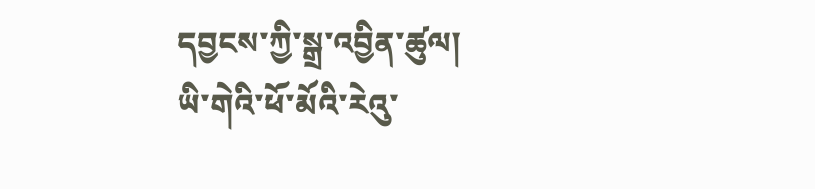དབྱངས་ཀྱི་སྒྲ་འབྱིན་ཚུལ།
ཡི་གེའི་ཕོ་མོའི་རེའུ་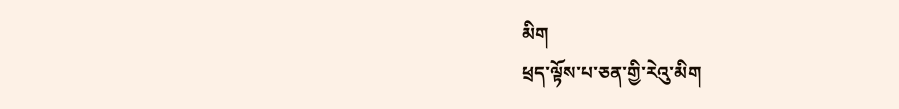མིག
ཕྲད་ལྟོས་པ་ཅན་གྱི་རེའུ་མིག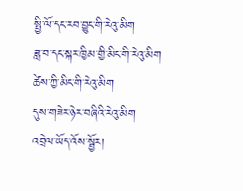སྤྱི་ལོ་དང་རབ་བྱུང་གི་རེའུ་མིག
ཟླ་བ་དང་སྐར་ཁྱིམ་གྱི་མིང་གི་རེའུ་མིག
ཚེས་ཀྱི་མིང་གི་རེའུ་མིག
དུས་གཟེར་ཉེར་བཞིའི་རེའུ་མིག
འབྲེལ་ཡོད་འོས་སྦྱོར།